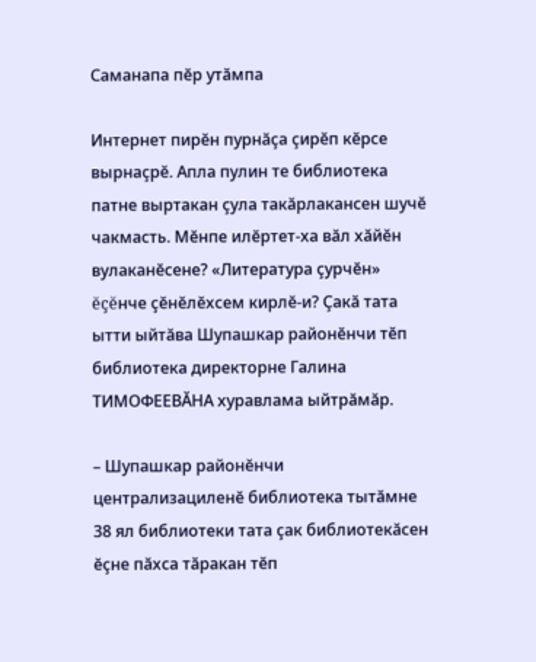Саманапа пĕр утăмпа

Интернет пирĕн пурнăçа çирĕп кĕрсе вырнаçрĕ. Апла пулин те библиотека патне выртакан çула такăрлакансен шучĕ чакмасть. Мĕнпе илĕртет-ха вăл хăйĕн вулаканĕсене? «Литература çурчĕн» ĕçĕнче çĕнĕлĕхсем кирлĕ-и? Çакă тата ытти ыйтăва Шупашкар районĕнчи тĕп библиотека директорне Галина ТИМОФЕЕВĂНА хуравлама ыйтрăмăр.

– Шупашкар районĕнчи централизациленĕ библиотека тытăмне 38 ял библиотеки тата çак библиотекăсен ĕçне пăхса тăракан тĕп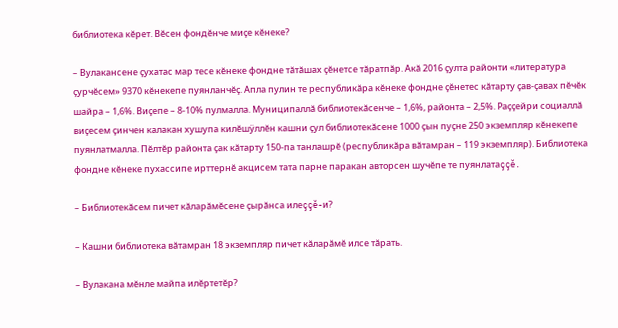библиотека кĕрет. Вĕсен фондĕнче миçе кĕнеке?

– Вулакансене çухатас мар тесе кĕнеке фондне тăтăшах çĕнетсе тăратпăр. Акă 2016 çулта районти «литература çурчĕсем» 9370 кĕнекепе пуянланчĕç. Апла пулин те республикăра кĕнеке фондне çĕнетес кăтарту çав-çавах пĕчĕк шайра – 1,6%. Виçепе – 8-10% пулмалла. Муниципаллă библиотекăсенче – 1,6%, районта – 2,5%. Раççейри социаллă виçесем çинчен калакан хушупа килĕшÿллĕн кашни çул библиотекăсене 1000 çын пуçне 250 экземпляр кĕнекепе пуянлатмалла. Пĕлтĕр районта çак кăтарту 150-па танлашрĕ (республикăра вăтамран – 119 экземпляр). Библиотека фондне кĕнеке пухассипе ирттернĕ акцисем тата парне паракан авторсен шучĕпе те пуянлатаççĕ.

– Библиотекăсем пичет кăларăмĕсене çырăнса илеççĕ-и?

– Кашни библиотека вăтамран 18 экземпляр пичет кăларăмĕ илсе тăрать.

– Вулакана мĕнле майпа илĕртетĕр?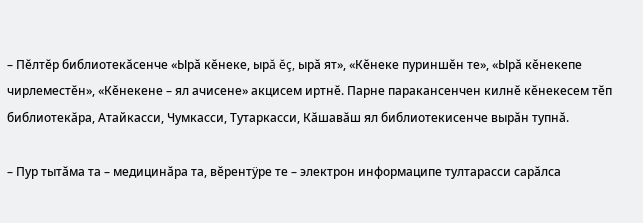– Пĕлтĕр библиотекăсенче «Ырă кĕнеке, ырă ĕç, ырă ят», «Кĕнеке пуриншĕн те», «Ырă кĕнекепе чирлеместĕн», «Кĕнекене – ял ачисене» акцисем иртнĕ. Парне паракансенчен килнĕ кĕнекесем тĕп библиотекăра, Атайкасси, Чумкасси, Тутаркасси, Кăшавăш ял библиотекисенче вырăн тупнă.

– Пур тытăма та – медицинăра та, вĕрентÿре те – электрон информаципе тултарасси сарăлса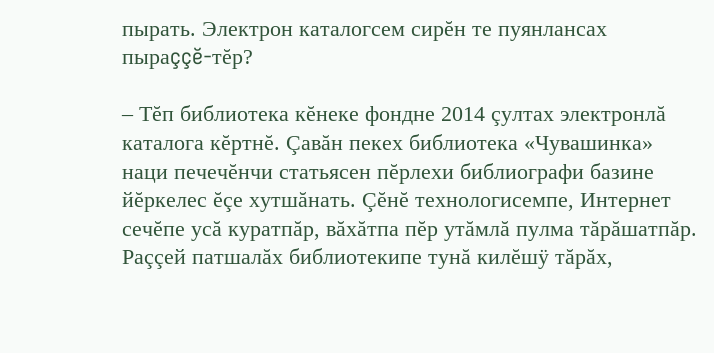пырать. Электрон каталогсем сирĕн те пуянлансах пыраççĕ-тĕр?

– Тĕп библиотека кĕнеке фондне 2014 çултах электронлă каталога кĕртнĕ. Çавăн пекех библиотека «Чувашинка» наци печечĕнчи статьясен пĕрлехи библиографи базине йĕркелес ĕçе хутшăнать. Çĕнĕ технологисемпе, Интернет сечĕпе усă куратпăр, вăхăтпа пĕр утăмлă пулма тăрăшатпăр. Раççей патшалăх библиотекипе тунă килĕшÿ тăрăх,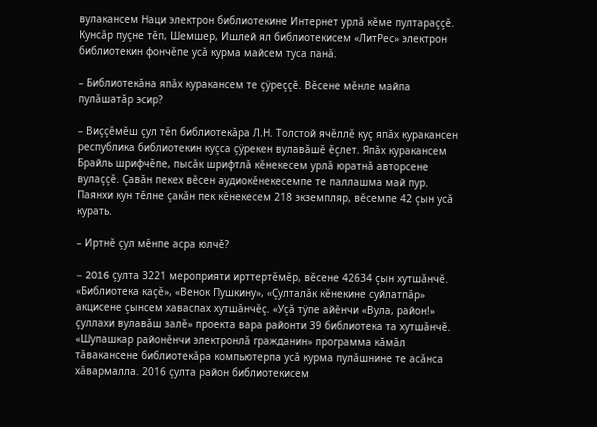вулакансем Наци электрон библиотекине Интернет урлă кĕме пултараççĕ. Кунсăр пуçне тĕп, Шемшер, Ишлей ял библиотекисем «ЛитРес» электрон библиотекин фончĕпе усă курма майсем туса панă.

– Библиотекăна япăх куракансем те çÿреççĕ. Вĕсене мĕнле майпа пулăшатăр эсир?

– Виççĕмĕш çул тĕп библиотекăра Л.Н. Толстой ячĕллĕ куç япăх куракансен республика библиотекин куçса çÿрекен вулавăшĕ ĕçлет. Япăх куракансем Брайль шрифчĕпе, пысăк шрифтлă кĕнекесем урлă юратнă авторсене вулаççĕ. Çавăн пекех вĕсен аудиокĕнекесемпе те паллашма май пур. Паянхи кун тĕлне çакăн пек кĕнекесем 218 экземпляр, вĕсемпе 42 çын усă курать.

– Иртнĕ çул мĕнпе асра юлчĕ?

– 2016 çулта 3221 мероприяти ирттертĕмĕр, вĕсене 42634 çын хутшăнчĕ. «Библиотека каçĕ», «Венок Пушкину», «Çулталăк кĕнекине суйлатпăр» акцисене çынсем хаваспах хутшăнчĕç. «Уçă тÿпе айĕнчи «Вула, район!» çуллахи вулавăш залĕ» проекта вара районти 39 библиотека та хутшăнчĕ. «Шупашкар районĕнчи электронлă гражданин» программа кăмăл тăвакансене библиотекăра компьютерпа усă курма пулăшнине те асăнса хăвармалла. 2016 çулта район библиотекисем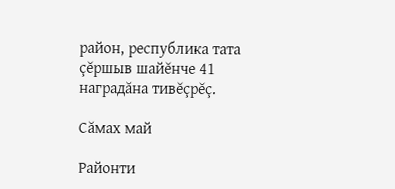район, республика тата çĕршыв шайĕнче 41 наградăна тивĕçрĕç.

Сăмах май

Районти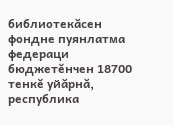библиотекăсен фондне пуянлатма федераци бюджетĕнчен 18700 тенкĕ уйăрнă, республика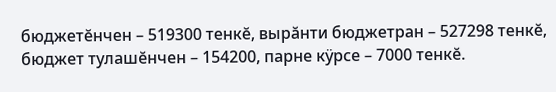бюджетĕнчен – 519300 тенкĕ, вырăнти бюджетран – 527298 тенкĕ, бюджет тулашĕнчен – 154200, парне кÿрсе – 7000 тенкĕ.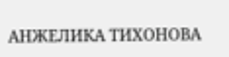АНЖЕЛИКА ТИХОНОВА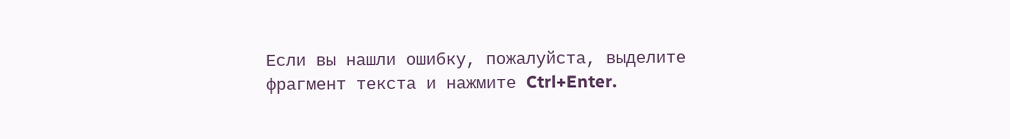Если вы нашли ошибку, пожалуйста, выделите фрагмент текста и нажмите Ctrl+Enter.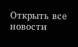Открыть все новости